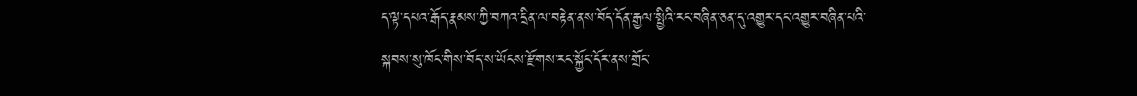ད་ལྟ་དཔའ་རྒོད་རྣམས་ཀྱི་བཀའ་དྲིན་ལ་བརྟེན་ནས་བོད་དོན་རྒྱལ་སྤྱིའི་རང་བཞིན་ཅན་དུ་འགྱུར་དང་འགྱུར་བཞིན་པའི་སྐབས་སུ་ཁོང་གིས་བོད་ས་ཡོངས་རྫོགས་རང་སྐྱོང་དོར་ནས་གྲོང་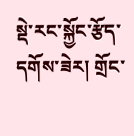སྡེ་རང་སྐྱོང་རྩོད་དགོས་ཟེར། གྲོང་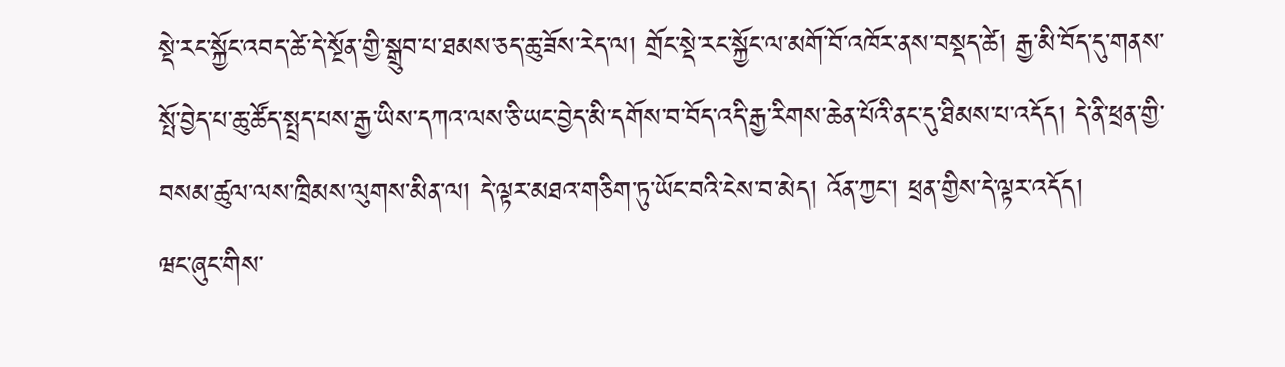སྡེ་རང་སྐྱོང་འབད་ཚེ་དེ་སྔོན་གྱི་སྒྲུབ་པ་ཐམས་ཅད་ཆུ་ཟོས་རེད་ལ། གྲོང་སྡེ་རང་སྐྱོང་ལ་མགོ་བོ་འཁོར་ནས་བསྡད་ཚེ། རྒྱ་མི་བོད་དུ་གནས་སྤོ་བྱེད་པ་ཆུ་ཚོད་སྤྲད་པས་རྒྱ་ཡིས་དཀའ་ལས་ཅི་ཡང་བྱེད་མི་དགོས་བ་བོད་འདི་རྒྱ་རིགས་ཆེན་པོའི་ནང་དུ་ཐིམས་པ་འདོད། དེ་ནི་ཕྲན་གྱི་བསམ་ཚུལ་ལས་ཁྲིམས་ལུགས་མིན་ལ། དེ་ལྟར་མཐའ་གཅིག་ཏུ་ཡོང་བའི་ངེས་བ་མེད། འོན་ཀྱང་། ཕྲན་གྱིས་དེ་ལྟར་འདོད།
ཝང་ཞུང་གིས་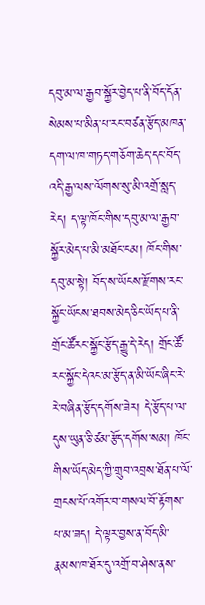དབུ་མ་ལ་རྒྱབ་སྐྱོར་བྱེད་པ་ནི་བོད་དོན་སེམས་པ་མིན་པ་རང་བཙན་རྩོད་མཁན་དག་ལ་ཁ་གཏད་གཅོག་ཆེད་དང་བོད་འདི་རྒྱ་ལས་ལོགས་སུ་མི་འགྲོ་སླད་རེད། ད་ལྟ་ཁོང་གིས་དབུ་མ་ལ་རྒྱབ་སྐྱོར་མེད་པ་མི་མཐོང་ངམ། ཁོང་གིས་དབུ་མ་སྟེ། བོད་ས་ཡོངས་རྫོགས་རང་སྐྱོང་ཡོངས་ཐབས་མེད་ཅིང་ཡོད་པ་ནི་གྲོང་ཚོརང་སྐྱོང་རྩོད་རྒྱུ་དེ་རེད། གྲོང་ཚོ་རང་སྐྱོང་དེའང་མ་རྩོད་ན་མི་ཡོང་ཞིང་རེ་རེ་བཞིན་རྩོད་དགོས་ཟེར། དེ་རྩོད་པ་ལ་དུས་ཡུན་ཅི་ཙམ་རྩོད་དགོས་སམ། ཁོང་གིས་ཡོད་མེད་ཀྱི་གྲུབ་འབྲས་ཐོན་པ་ལོ་གྲངས་པོ་འགོར་བ་གསལ་བོ་རྟོགས་པ་མ་ཟད། དེ་ལྟར་བྱས་ན་བོད་མི་རྣམས་ཁ་ཐོར་དུ་འགྲོ་བ་ཤེས་ནས་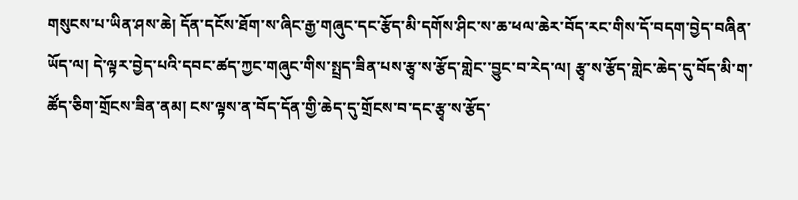གསུངས་པ་ཡིན་ཤས་ཆེ། དོན་དངོས་ཐོག་ས་ཞིང་རྒྱ་གཞུང་དང་རྩོད་མི་དགོས་ཤིང་ས་ཆ་ཕལ་ཆེར་བོད་རང་གིས་དོ་བདག་བྱེད་བཞིན་ཡོད་ལ། དེ་ལྟར་བྱེད་པའི་དབང་ཚད་ཀྱང་གཞུང་གིས་སྤྲད་ཟིན་པས་རྩྭ་ས་རྩོད་གླེང་་བྱུང་བ་རེད་ལ། རྩྭ་ས་རྩོད་གླེང་ཆེད་དུ་བོད་མི་ག་ཚོད་ཅིག་གྲོངས་ཟིན་ནམ། ངས་ལྟས་ན་བོད་དོན་གྱི་ཆེད་དུ་གྲོངས་བ་དང་རྩྭ་ས་རྩོད་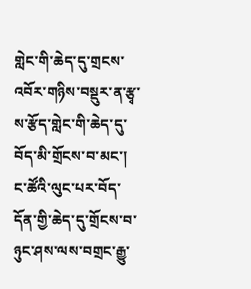གླེང་གི་ཆེད་དུ་གྲངས་འབོར་གཉིས་བསྡུར་ན་རྩྭ་ས་རྩོད་གླེང་གི་ཆེད་དུ་བོད་མི་གྲོངས་བ་མང་། ང་ཚོའི་ལུང་པར་བོད་དོན་གྱི་ཆེད་དུ་གྲོངས་བ་ཉུང་ཤས་ལས་བགྲང་རྒྱུ་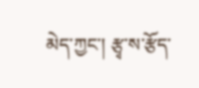མེད་ཀྱང་། རྩྭ་ས་རྩོད་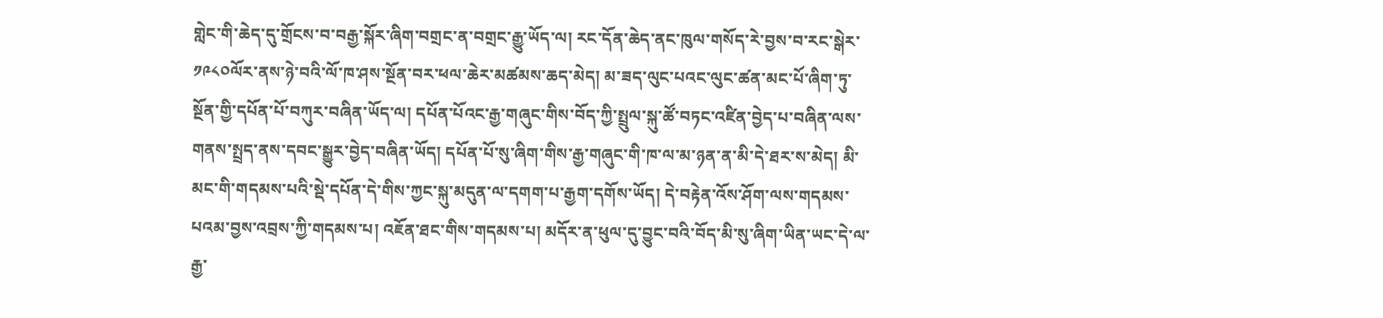གླེང་གི་ཆེད་དུ་གྲོངས་བ་བརྒྱ་སྐོར་ཞིག་བགྲང་ན་བགྲང་རྒྱུ་ཡོད་ལ། རང་དོན་ཆེད་ནང་ཁུལ་གསོད་རེ་བྱས་བ་རང་སྒེར་༡༩༨༠ལོར་ནས་ཉེ་བའི་ལོ་ཁ་ཤས་སྔོན་བར་ཕལ་ཆེར་མཚམས་ཆད་མེད། མ་ཟད་ལུང་པའང་ལུང་ཚན་མང་པོ་ཞིག་ཏུ་སྔོན་གྱི་དཔོན་པོ་བཀུར་བཞིན་ཡོད་ལ། དཔོན་པོའང་རྒྱ་གཞུང་གིས་བོད་ཀྱི་སྤྲུལ་སྐུ་ཚོ་བཏང་འཛིན་བྱེད་པ་བཞིན་ལས་གནས་སྤྲད་ནས་དབང་སྒྱུར་བྱེད་བཞིན་ཡོད། དཔོན་པོ་སུ་ཞིག་གིས་རྒྱ་གཞུང་གི་ཁ་ལ་མ་ཉན་ན་མི་དེ་ཐར་ས་མེད། མི་མང་གི་གདམས་པའི་སྡེ་དཔོན་དེ་གིས་ཀྱང་སྐུ་མདུན་ལ་དགག་པ་རྒྱག་དགོས་ཡོད། དེ་བརྟེན་འོས་ཤོག་ལས་གདམས་པའམ་བྱས་འབྲས་ཀྱི་གདམས་པ། འཇོན་ཐང་གིས་གདམས་པ། མདོར་ན་ཕུལ་དུ་བྱུང་བའི་བོད་མི་སུ་ཞིག་ཡིན་ཡང་དེ་ལ་རྒྱ་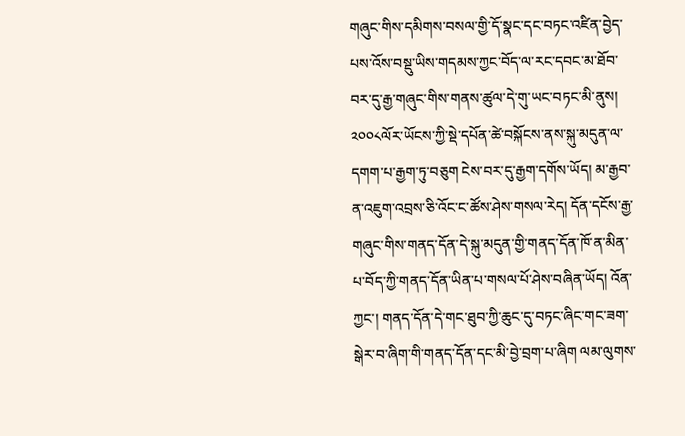གཞུང་གིས་དམིགས་བསལ་གྱི་དོ་སྣང་དང་བཏང་འཛིན་བྱེད་པས་འོས་བསྡུ་ཡིས་གདམས་ཀྱང་བོད་ལ་རང་དབང་མ་ཐོབ་བར་དུ་རྒྱ་གཞུང་གིས་གནས་ཚུལ་དེ་གུ་ཡང་བཏང་མི་ནུས།
༢༠༠༨ལོར་ཡོངས་ཀྱི་སྡེ་དཔོན་ཚེ་བསྐོངས་ནས་སྐུ་མདུན་ལ་དགག་པ་རྒྱག་ཏུ་བཅུག ངེས་བར་དུ་རྒྱག་དགོས་ཡོད། མ་རྒྱབ་ན་འཇུག་འབྲས་ཅི་འོང་ང་ཚོས་ཤེས་གསལ་རེད། དོན་དངོས་རྒྱ་གཞུང་གིས་གནད་དོན་དེ་སྐུ་མདུན་གྱི་གནད་དོན་ཁོ་ན་མིན་པ་བོད་ཀྱི་གནད་དོན་ཡིན་པ་གསལ་པོ་ཤེས་བཞིན་ཡོད། འོན་ཀྱང་། གནད་དོན་དེ་གང་ཐུབ་ཀྱི་ཆུང་དུ་བཏང་ཞིང་གང་ཟག་སྒེར་བ་ཞིག་གི་གནད་དོན་དང་མི་བྱེ་བྲག་པ་ཞིག ལམ་ལུགས་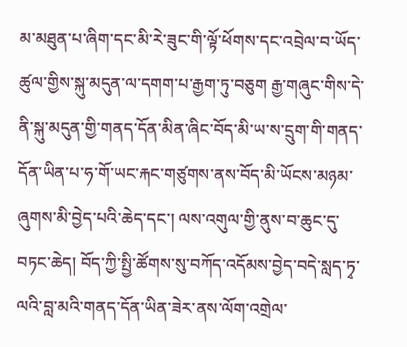མ་མཐུན་པ་ཞིག་དང་མི་རེ་ཟུང་གི་ལྟོ་ཕོགས་དང་འབྲེལ་བ་ཡོད་ཚུལ་གྱིས་སྐུ་མདུན་ལ་དགག་པ་རྒྱག་ཏུ་བཅུག རྒྱ་གཞུང་གིས་དེ་ནི་སྐུ་མདུན་གྱི་གནད་དོན་མིན་ཞིང་བོད་མི་ཡ་ས་དྲུག་གི་གནད་དོན་ཡིན་པ་ཧ་གོ་ཡང་རྐང་གཙུགས་ནས་བོད་མི་ཡོངས་མཉམ་ཞུགས་མི་བྱེད་པའི་ཆེད་དང་། ལས་འགུལ་གྱི་ནུས་བ་ཆུང་དུ་བཏང་ཆེད། བོད་ཀྱི་སྤྱི་ཚོགས་སུ་བཀོད་འདོམས་བྱེད་བདེ་སླད་ཏྭ་ལའི་བླ་མའི་གནད་དོན་ཡིན་ཟེར་ནས་ལོག་འགྲེལ་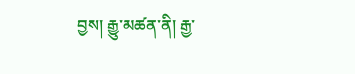བྱས། རྒྱུ་མཚན་ནི། རྒྱ་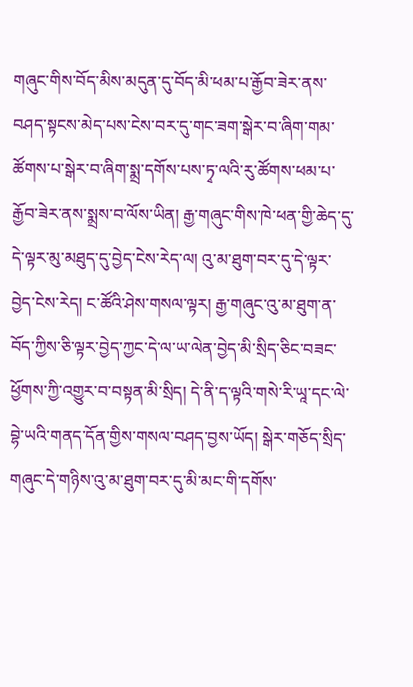གཞུང་གིས་བོད་མིས་མདུན་དུ་བོད་མི་ཕམ་པ་རྒྱོབ་ཟེར་ནས་བཤད་སྟངས་མེད་པས་ངེས་བར་དུ་གང་ཟག་སྒེར་བ་ཞིག་གམ་ཚོགས་པ་སྒེར་བ་ཞིག་སྨྲ་དགོས་པས་ཏྭ་ལའི་རུ་ཚོགས་ཕམ་པ་རྒྱོབ་ཟེར་ནས་སྨྲས་བ་ལོས་ཡིན། རྒྱ་གཞུང་གིས་ཁེ་ཕན་གྱི་ཆེད་དུ་དེ་ལྟར་མུ་མཐུད་དུ་བྱེད་ངེས་རེད་ལ། འུ་མ་ཐུག་བར་དུ་དེ་ལྟར་བྱེད་ངེས་རེད། ང་ཚོའི་ཤེས་གསལ་ལྟར། རྒྱ་གཞུང་འུ་མ་ཐུག་ན་བོད་ཀྱིས་ཅི་ལྟར་བྱེད་ཀྱང་དེ་ལ་ཡ་ལེན་བྱེད་མི་སྲིད་ཅིང་བཟང་ཕྱོགས་ཀྱི་འགྱུར་བ་བསྟན་མི་སྲིད། དེ་ནི་ད་ལྟའི་གསེ་རི་ཡཱ་དང་ལེ་བྷེ་ཡའི་གནད་དོན་གྱིས་གསལ་བཤད་བྱས་ཡོད། སྒེར་གཅོད་སྲིད་གཞུང་དེ་གཉིས་འུ་མ་ཐུག་བར་དུ་མི་མང་གི་དགོས་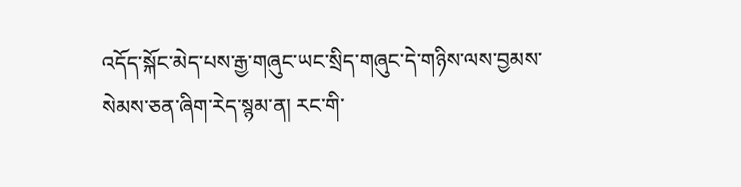འདོད་སྐོང་མེད་པས་རྒྱ་གཞུང་ཡང་སྲིད་གཞུང་དེ་གཉིས་ལས་བྱམས་སེམས་ཅན་ཞིག་རེད་སྙམ་ན། རང་གི་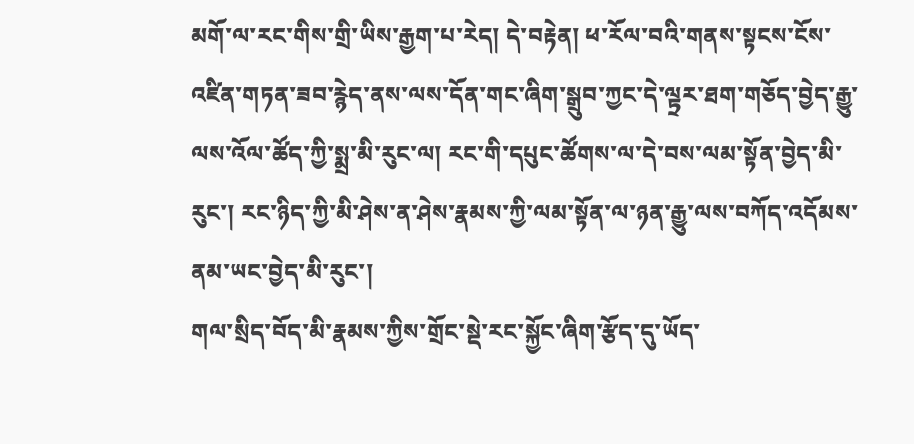མགོ་ལ་རང་གིས་གྲི་ཡིས་རྒྱག་པ་རེད། དེ་བརྟེན། ཕ་རོལ་བའི་གནས་སྟངས་ངོས་འཛིན་གཏན་ཟབ་རྙེད་ནས་ལས་དོན་གང་ཞིག་སྒྲུབ་ཀྱང་དེ་ལྟྲར་ཐག་གཅོད་བྱེད་རྒྱུ་ལས་འོལ་ཚོད་ཀྱི་སྨྲ་མི་རུང་ལ། རང་གི་དཔུང་ཚོགས་ལ་དེ་བས་ལམ་སྟོན་བྱེད་མི་རུང་། རང་ཉིད་ཀྱི་མི་ཤེས་ན་ཤེས་རྣམས་ཀྱི་ལམ་སྟོན་ལ་ཉན་རྒྱུ་ལས་བཀོད་འདོམས་ནམ་ཡང་བྱེད་མི་རུང་།
གལ་སྲིད་བོད་མི་རྣམས་ཀྱིས་གྲོང་སྡེ་རང་སྐྱོང་ཞིག་རྩོད་དུ་ཡོད་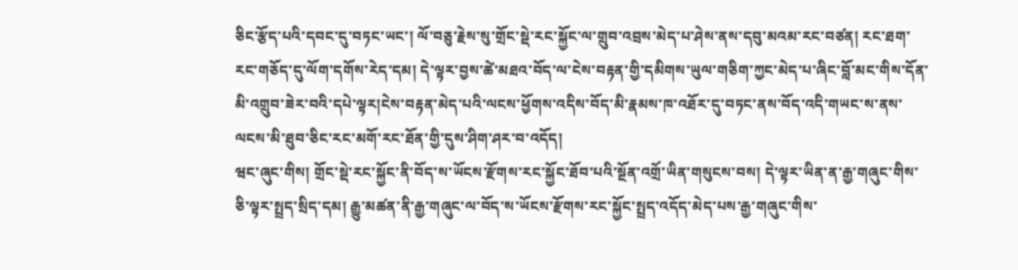ཅིང་རྩོད་པའི་དབང་དུ་བཏང་ཡང་། ལོ་བཅུ་རྗེས་སུ་གྲོང་སྡེ་རང་སྐྱོང་ལ་གྲུབ་འབྲས་མེད་པ་ཤེས་ནས་དབུ་མའམ་རང་བཙན། རང་ཐག་རང་གཅོད་དུ་ལོག་དགོས་རེད་དམ། དེ་ལྟར་བྱས་ཚེ་མཐའ་བོད་ལ་ངེས་བརྟན་གྱི་དམིགས་ཡུལ་གཅིག་ཀྱང་མེད་པ་ཞིང་བློ་མང་གིས་དོན་མི་འགྲུབ་ཟེར་བའི་དཔེ་ལྟར།ངེས་བརྟན་མེད་པའི་ལངས་ཕྱོགས་འདིས་བོད་མི་རྣམས་ཁ་འཐོར་དུ་བཏང་ནས་བོད་འདི་གཡང་ས་ནས་ལངས་མི་ཐུབ་ཅིང་རང་མགོ་རང་ཐོན་གྱི་དུས་ཤིག་ཤར་བ་འདོད།
ཝང་ཞུང་གིས། གྲོང་སྡེ་རང་སྐྱོང་ནི་བོད་ས་ཡོངས་རྫོགས་རང་སྐྱོང་ཐོབ་པའི་སྔོན་འགྲོ་ཡིན་གསུངས་བས། དེ་ལྟར་ཡིན་ན་རྒྱ་གཞུང་གིས་ཅི་ལྟར་སྤྲད་སྲིད་དམ། རྒྱུ་མཚན་ནི་རྒྱ་གཞུང་ལ་བོད་ས་ཡོངས་རྫོགས་རང་སྐྱོང་སྤྲད་འདོད་མེད་པས་རྒྱ་གཞུང་གིས་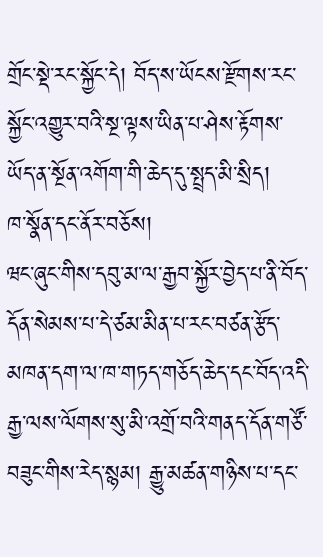གྲོང་སྡེ་རང་སྐྱོང་དེ། བོད་ས་ཡོངས་རྫོགས་རང་སྐྱོང་འགྱུར་བའི་སྔ་ལྟས་ཡིན་པ་ཤེས་རྟོགས་ཡོད་ན་སྔོན་འགོག་གི་ཆེད་དུ་སྤྲད་མི་སྲིད།
ཁ་སྣོན་དང་ནོར་བཅོས།
ཝང་ཞུང་གིས་དབུ་མ་ལ་རྒྱབ་སྐྱོར་བྱེད་པ་ནི་བོད་དོན་སེམས་པ་དེ་ཙམ་མིན་པ་རང་བཙན་རྩོད་མཁན་དག་ལ་ཁ་གཏད་གཅོད་ཆེད་དང་བོད་འདི་རྒྱ་ལས་ལོགས་སུ་མི་འགྲོ་བའི་གནད་དོན་གཙོ་བཟུང་གིས་རེད་སྙམ། རྒྱུ་མཚན་གཉིས་པ་དང་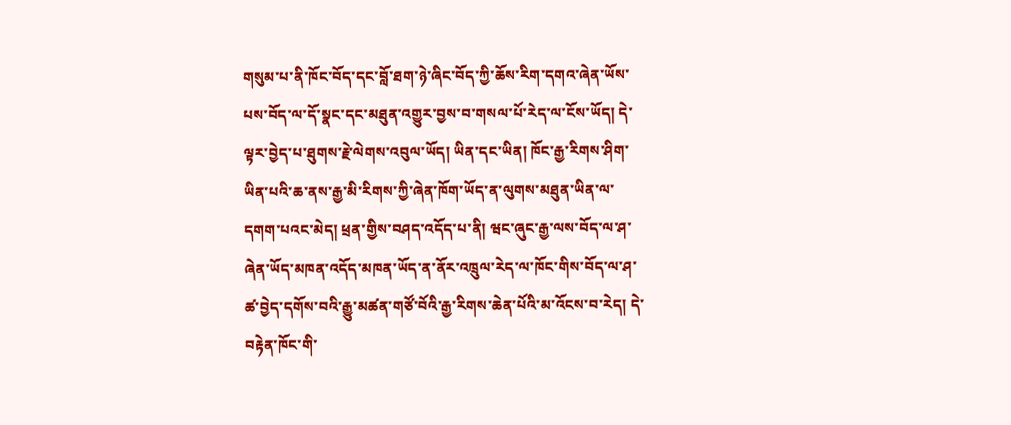གསུམ་པ་ནི་ཁོང་བོད་དང་བློ་ཐག་ཉེ་ཞིང་བོད་ཀྱི་ཆོས་རིག་དགའ་ཞེན་ཡོས་པས་བོད་ལ་དོ་སྣང་དང་མཐུན་འགྱུར་བྱས་བ་གསལ་པོ་རེད་ལ་ངོས་ཡོད། དེ་ལྟར་བྱེད་པ་ཐུགས་རྗེ་ལེགས་འབུལ་ཡོད། ཡིན་དང་ཡིན། ཁོང་རྒྱ་རིགས་ཤིག་ཡིན་པའི་ཆ་ནས་རྒྱ་མི་རིགས་ཀྱི་ཞེན་ཁོག་ཡོད་ན་ལུགས་མཐུན་ཡིན་ལ་དགག་པའང་མེད། ཕྲན་གྱིས་བཤད་འདོད་པ་ནི། ཝང་ཞུང་རྒྱ་ལས་བོད་ལ་ཤ་ཞེན་ཡོད་མཁན་འདོད་མཁན་ཡོད་ན་ནོར་འཁྲུལ་རེད་ལ་ཁོང་གིས་བོད་ལ་ཤ་ཚ་བྱེད་དགོས་བའི་རྒྱུ་མཚན་གཙོ་བོའི་རྒྱ་རིགས་ཆེན་པོའི་མ་འོངས་བ་རེད། དེ་བརྟེན་ཁོང་གི་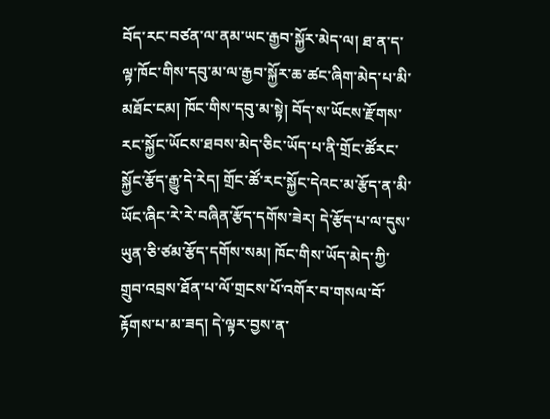བོད་རང་བཙན་ལ་ནམ་ཡང་རྒྱབ་སྐྱོར་མེད་ལ། ཐ་ན་ད་ལྟ་ཁོང་གིས་དབུ་མ་ལ་རྒྱབ་སྐྱོར་ཆ་ཚང་ཞིག་མེད་པ་མི་མཐོང་ངམ། ཁོང་གིས་དབུ་མ་སྟེ། བོད་ས་ཡོངས་རྫོགས་རང་སྐྱོང་ཡོངས་ཐབས་མེད་ཅིང་ཡོད་པ་ནི་གྲོང་ཚོརང་སྐྱོང་རྩོད་རྒྱུ་དེ་རེད། གྲོང་ཚོ་རང་སྐྱོང་དེའང་མ་རྩོད་ན་མི་ཡོང་ཞིང་རེ་རེ་བཞིན་རྩོད་དགོས་ཟེར། དེ་རྩོད་པ་ལ་དུས་ཡུན་ཅི་ཙམ་རྩོད་དགོས་སམ། ཁོང་གིས་ཡོད་མེད་ཀྱི་གྲུབ་འབྲས་ཐོན་པ་ལོ་གྲངས་པོ་འགོར་བ་གསལ་བོ་རྟོགས་པ་མ་ཟད། དེ་ལྟར་བྱས་ན་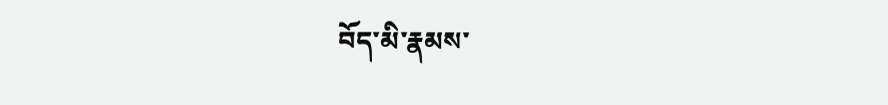བོད་མི་རྣམས་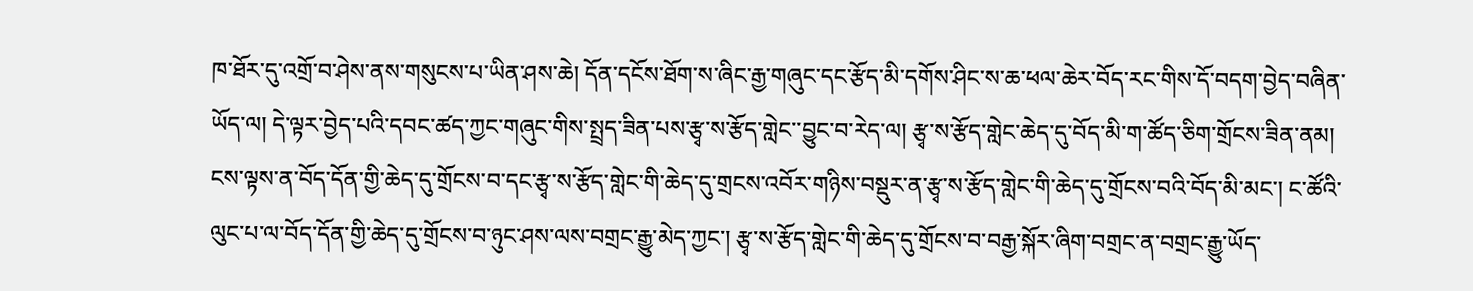ཁ་ཐོར་དུ་འགྲོ་བ་ཤེས་ནས་གསུངས་པ་ཡིན་ཤས་ཆེ། དོན་དངོས་ཐོག་ས་ཞིང་རྒྱ་གཞུང་དང་རྩོད་མི་དགོས་ཤིང་ས་ཆ་ཕལ་ཆེར་བོད་རང་གིས་དོ་བདག་བྱེད་བཞིན་ཡོད་ལ། དེ་ལྟར་བྱེད་པའི་དབང་ཚད་ཀྱང་གཞུང་གིས་སྤྲད་ཟིན་པས་རྩྭ་ས་རྩོད་གླེང་་བྱུང་བ་རེད་ལ། རྩྭ་ས་རྩོད་གླེང་ཆེད་དུ་བོད་མི་ག་ཚོད་ཅིག་གྲོངས་ཟིན་ནམ། ངས་ལྟས་ན་བོད་དོན་གྱི་ཆེད་དུ་གྲོངས་བ་དང་རྩྭ་ས་རྩོད་གླེང་གི་ཆེད་དུ་གྲངས་འབོར་གཉིས་བསྡུར་ན་རྩྭ་ས་རྩོད་གླེང་གི་ཆེད་དུ་གྲོངས་བའི་བོད་མི་མང་། ང་ཚོའི་ལུང་པ་ལ་བོད་དོན་གྱི་ཆེད་དུ་གྲོངས་བ་ཉུང་ཤས་ལས་བགྲང་རྒྱུ་མེད་ཀྱང་། རྩྭ་ས་རྩོད་གླེང་གི་ཆེད་དུ་གྲོངས་བ་བརྒྱ་སྐོར་ཞིག་བགྲང་ན་བགྲང་རྒྱུ་ཡོད་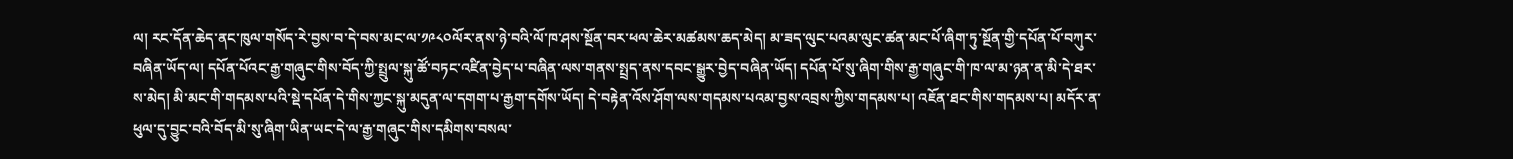ལ། རང་དོན་ཆེད་ནང་ཁུལ་གསོད་རེ་བྱས་བ་དེ་བས་མང་ལ་༡༩༨༠ལོར་ནས་ཉེ་བའི་ལོ་ཁ་ཤས་སྔོན་བར་ཕལ་ཆེར་མཚམས་ཆད་མེད། མ་ཟད་ལུང་པའམ་ལུང་ཚན་མང་པོ་ཞིག་ཏུ་སྔོན་གྱི་དཔོན་པོ་བཀུར་བཞིན་ཡོད་ལ། དཔོན་པོའང་རྒྱ་གཞུང་གིས་བོད་ཀྱི་སྤྲུལ་སྐུ་ཚོ་བཏང་འཛིན་བྱེད་པ་བཞིན་ལས་གནས་སྤྲད་ནས་དབང་སྒྱུར་བྱེད་བཞིན་ཡོད། དཔོན་པོ་སུ་ཞིག་གིས་རྒྱ་གཞུང་གི་ཁ་ལ་མ་ཉན་ན་མི་དེ་ཐར་ས་མེད། མི་མང་གི་གདམས་པའི་སྡེ་དཔོན་དེ་གིས་ཀྱང་སྐུ་མདུན་ལ་དགག་པ་རྒྱག་དགོས་ཡོད། དེ་བརྟེན་འོས་ཤོག་ལས་གདམས་པའམ་བྱས་འབྲས་ཀྱིས་གདམས་པ། འཇོན་ཐང་གིས་གདམས་པ། མདོར་ན་ཕུལ་དུ་བྱུང་བའི་བོད་མི་སུ་ཞིག་ཡིན་ཡང་དེ་ལ་རྒྱ་གཞུང་གིས་དམིགས་བསལ་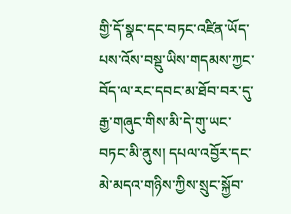གྱི་དོ་སྣང་དང་བཏང་འཛིན་ཡོད་པས་འོས་བསྡུ་ཡིས་གདམས་ཀྱང་བོད་ལ་རང་དབང་མ་ཐོབ་བར་དུ་རྒྱ་གཞུང་གིས་མི་དེ་གུ་ཡང་བཏང་མི་ནུས། དཔལ་འབྱོར་དང་མེ་མདའ་གཉིས་ཀྱིས་སྲུང་སྐྱོབ་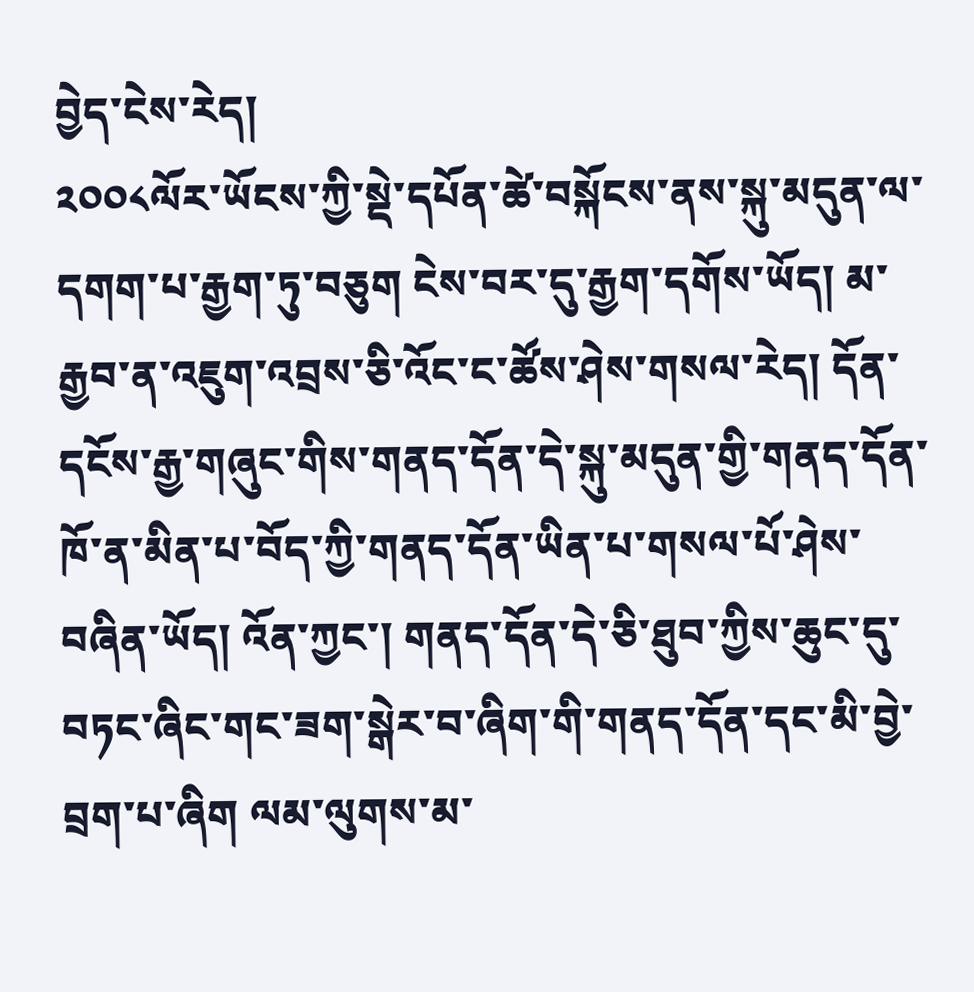བྱེད་ངེས་རེད།
༢༠༠༨ལོར་ཡོངས་ཀྱི་སྡེ་དཔོན་ཚེ་བསྐོངས་ནས་སྐུ་མདུན་ལ་དགག་པ་རྒྱག་ཏུ་བཅུག ངེས་བར་དུ་རྒྱག་དགོས་ཡོད། མ་རྒྱབ་ན་འཇུག་འབྲས་ཅི་འོང་ང་ཚོས་ཤེས་གསལ་རེད། དོན་དངོས་རྒྱ་གཞུང་གིས་གནད་དོན་དེ་སྐུ་མདུན་གྱི་གནད་དོན་ཁོ་ན་མིན་པ་བོད་ཀྱི་གནད་དོན་ཡིན་པ་གསལ་པོ་ཤེས་བཞིན་ཡོད། འོན་ཀྱང་། གནད་དོན་དེ་ཅི་ཐུབ་ཀྱིས་ཆུང་དུ་བཏང་ཞིང་གང་ཟག་སྒེར་བ་ཞིག་གི་གནད་དོན་དང་མི་བྱེ་བྲག་པ་ཞིག ལམ་ལུགས་མ་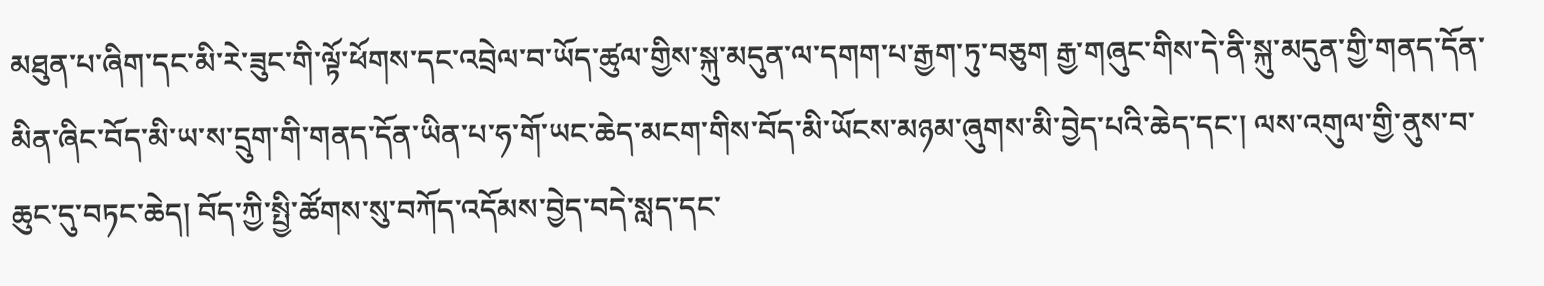མཐུན་པ་ཞིག་དང་མི་རེ་ཟུང་གི་ལྟོ་ཕོགས་དང་འབྲེལ་བ་ཡོད་ཚུལ་གྱིས་སྐུ་མདུན་ལ་དགག་པ་རྒྱག་ཏུ་བཅུག རྒྱ་གཞུང་གིས་དེ་ནི་སྐུ་མདུན་གྱི་གནད་དོན་མིན་ཞིང་བོད་མི་ཡ་ས་དྲུག་གི་གནད་དོན་ཡིན་པ་ཧ་གོ་ཡང་ཆེད་མངག་གིས་བོད་མི་ཡོངས་མཉམ་ཞུགས་མི་བྱེད་པའི་ཆེད་དང་། ལས་འགུལ་གྱི་ནུས་བ་ཆུང་དུ་བཏང་ཆེད། བོད་ཀྱི་སྤྱི་ཚོགས་སུ་བཀོད་འདོམས་བྱེད་བདེ་སླད་དང་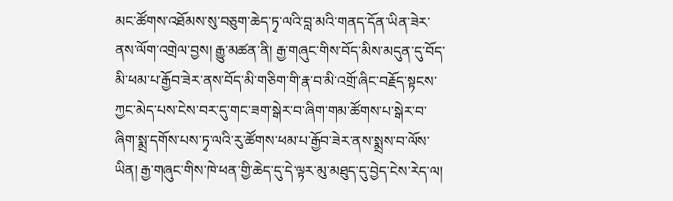མང་ཚོགས་འཐོམས་སུ་བཅུག་ཆེད་ཏྭ་ལའི་བླ་མའི་གནད་དོན་ཡིན་ཟེར་ནས་ལོག་འགྲེལ་བྱས། རྒྱུ་མཚན་ནི། རྒྱ་གཞུང་གིས་བོད་མིས་མདུན་དུ་བོད་མི་ཕམ་པ་རྒྱོབ་ཟེར་ནས་བོད་མི་གཅིག་གི་རྣ་བ་མི་འགྲོ་ཞིང་བརྗོད་སྟངས་ཀྱང་མེད་པས་ངེས་བར་དུ་གང་ཟག་སྒེར་བ་ཞིག་གམ་ཚོགས་པ་སྒེར་བ་ཞིག་སྨྲ་དགོས་པས་ཏྭ་ལའི་རུ་ཚོགས་ཕམ་པ་རྒྱོབ་ཟེར་ནས་སྨྲས་བ་ལོས་ཡིན། རྒྱ་གཞུང་གིས་ཁེ་ཕན་གྱི་ཆེད་དུ་དེ་ལྟར་མུ་མཐུད་དུ་བྱེད་ངེས་རེད་ལ།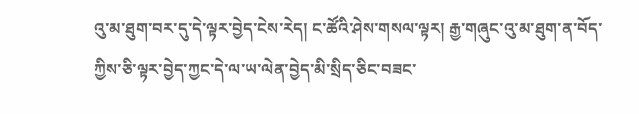འུ་མ་ཐུག་བར་དུ་དེ་ལྟར་བྱེད་ངེས་རེད། ང་ཚོའི་ཤེས་གསལ་ལྟར། རྒྱ་གཞུང་འུ་མ་ཐུག་ན་བོད་ཀྱིས་ཅི་ལྟར་བྱེད་ཀྱང་དེ་ལ་ཡ་ལེན་བྱེད་མི་སྲིད་ཅིང་བཟང་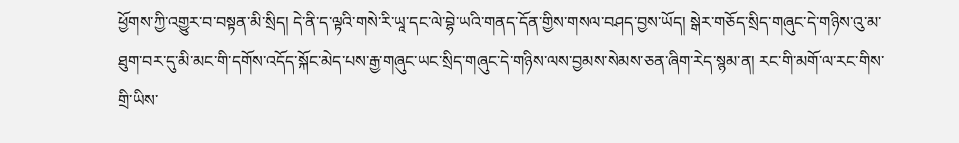ཕྱོགས་ཀྱི་འགྱུར་བ་བསྟན་མི་སྲིད། དེ་ནི་ད་ལྟའི་གསེ་རི་ཡཱ་དང་ལེ་བྷེ་ཡའི་གནད་དོན་གྱིས་གསལ་བཤད་བྱས་ཡོད། སྒེར་གཅོད་སྲིད་གཞུང་དེ་གཉིས་འུ་མ་ཐུག་བར་དུ་མི་མང་གི་དགོས་འདོད་སྐོང་མེད་པས་རྒྱ་གཞུང་ཡང་སྲིད་གཞུང་དེ་གཉིས་ལས་བྱམས་སེམས་ཅན་ཞིག་རེད་སྙམ་ན། རང་གི་མགོ་ལ་རང་གིས་གྲི་ཡིས་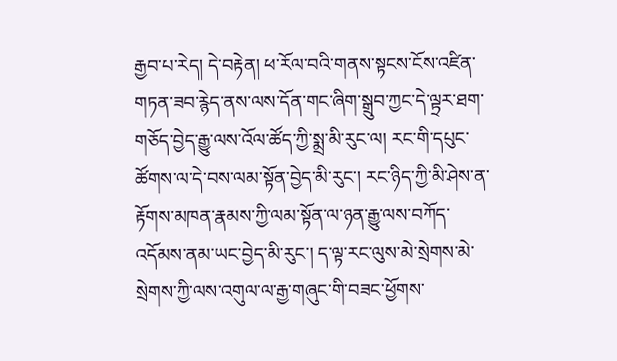རྒྱབ་པ་རེད། དེ་བརྟེན། ཕ་རོལ་བའི་གནས་སྟངས་ངོས་འཛིན་གཏན་ཟབ་རྙེད་ནས་ལས་དོན་གང་ཞིག་སྒྲུབ་ཀྱང་དེ་ལྟྲར་ཐག་གཅོད་བྱེད་རྒྱུ་ལས་འོལ་ཚོད་ཀྱི་སྨྲ་མི་རུང་ལ། རང་གི་དཔུང་ཚོགས་ལ་དེ་བས་ལམ་སྟོན་བྱེད་མི་རུང་། རང་ཉིད་ཀྱི་མི་ཤེས་ན་རྟོགས་མཁན་རྣམས་ཀྱི་ལམ་སྟོན་ལ་ཉན་རྒྱུ་ལས་བཀོད་འདོམས་ནམ་ཡང་བྱེད་མི་རུང་། ད་ལྟ་རང་ལུས་མེ་སྲེགས་མེ་སྲེགས་ཀྱི་ལས་འགུལ་ལ་རྒྱ་གཞུང་གི་བཟང་ཕྱོགས་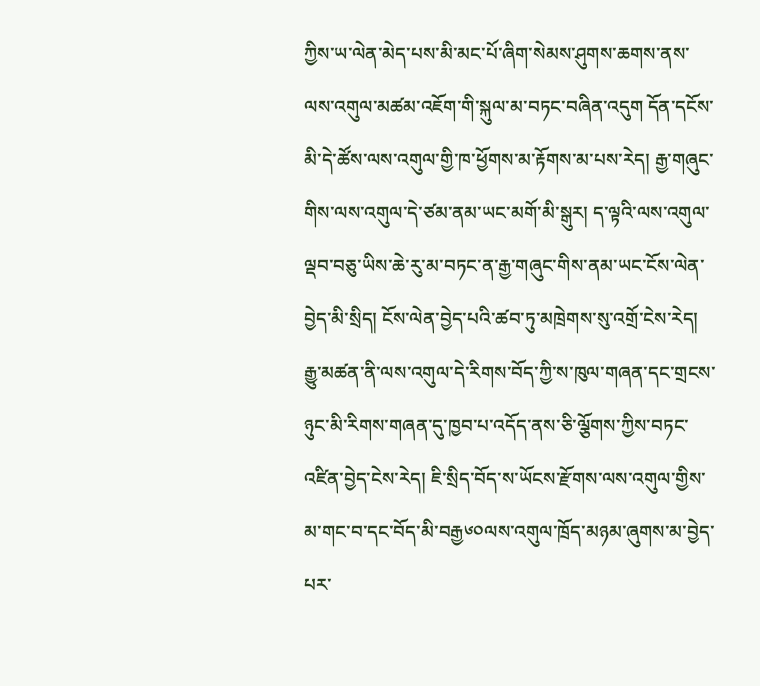ཀྱིས་ཡ་ལེན་མེད་པས་མི་མང་པོ་ཞིག་སེམས་ཤུགས་ཆགས་ནས་ལས་འགུལ་མཚམ་འཇོག་གི་སྐུལ་མ་བཏང་བཞིན་འདུག དོན་དངོས་མི་དེ་ཚོས་ལས་འགུལ་གྱི་ཁ་ཕྱོགས་མ་རྟོགས་མ་པས་རེད། རྒྱ་གཞུང་གིས་ལས་འགུལ་དེ་ཙམ་ནམ་ཡང་མགོ་མི་སྒུར། ད་ལྟའི་ལས་འགུལ་ལྡབ་བཅུ་ཡིས་ཆེ་རུ་མ་བཏང་ན་རྒྱ་གཞུང་གིས་ནམ་ཡང་ངོས་ལེན་བྱེད་མི་སྲིད། ངོས་ལེན་བྱེད་པའི་ཚབ་ཏུ་མཁྲེགས་སུ་འགྲོ་ངེས་རེད། རྒྱུ་མཚན་ནི་ལས་འགུལ་དེ་རིགས་བོད་ཀྱི་ས་ཁུལ་གཞན་དང་གྲངས་ཉུང་མི་རིགས་གཞན་དུ་ཁྱབ་པ་འདོད་ནས་ཅི་ལྕོགས་ཀྱིས་བཏང་འཛིན་བྱེད་ངེས་རེད། ཇི་སྲིད་བོད་ས་ཡོངས་རྫོགས་ལས་འགུལ་གྱིས་མ་གང་བ་དང་བོད་མི་བརྒྱ༦༠ལས་འགུལ་ཁྲོད་མཉམ་ཞུགས་མ་བྱེད་པར་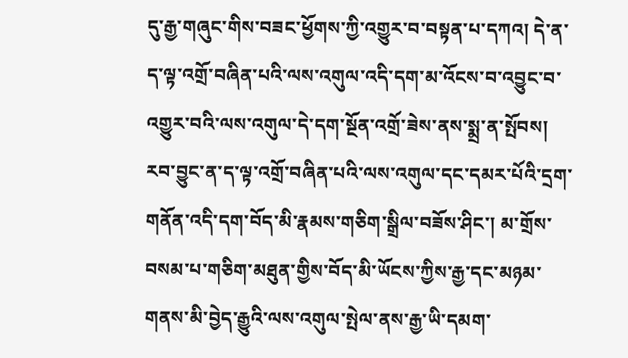དུ་རྒྱ་གཞུང་གིས་བཟང་ཕྱོགས་ཀྱི་འགྱུར་བ་བསྟན་པ་དཀའ། དེ་ན་ད་ལྟ་འགྲོ་བཞིན་པའི་ལས་འགུལ་འདི་དག་མ་འོངས་བ་འབྱུང་བ་འགྱུར་བའི་ལས་འགུལ་དེ་དག་སྔོན་འགྲོ་ཟེས་ནས་སྨྲ་ན་སྤོབས། རབ་བྱུང་ན་ད་ལྟ་འགྲོ་བཞིན་པའི་ལས་འགུལ་དང་དམར་པོའི་དྲག་གནོན་འདི་དག་བོད་མི་རྣམས་གཅིག་སྒྲིལ་བཟོས་ཤིང་། མ་གྲོས་བསམ་པ་གཅིག་མཐུན་གྱིས་བོད་མི་ཡོངས་ཀྱིས་རྒྱ་དང་མཉམ་གནས་མི་བྱེད་རྒྱུའི་ལས་འགུལ་སྤེལ་ནས་རྒྱ་ཡི་དམག་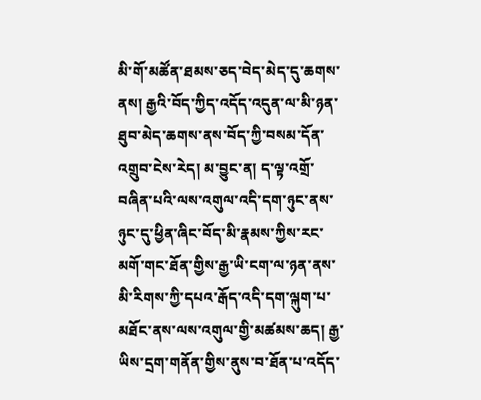མི་གོ་མཚོན་ཐམས་ཅད་བེད་མེད་དུ་ཆགས་ནས། རྒྱའི་བོད་ཀྱིད་འདོད་འདུན་ལ་མི་ཉན་ཐུབ་མེད་ཆགས་ནས་བོད་ཀྱི་བསམ་དོན་འགྲུབ་ངེས་རེད། མ་བྱུང་ན། ད་ལྟ་འགྲོ་བཞིན་པའི་ལས་འགུལ་འདི་དག་ཉུང་ནས་ཉུང་དུ་ཕྱིན་ཞིང་བོད་མི་རྣམས་ཀྱིས་རང་མགོ་གང་ཐོན་གྱིས་རྒྱ་ཡི་ངག་ལ་ཉན་ནས་མི་རིགས་ཀྱི་དཔའ་རྒོད་འདི་དག་ལྐུག་པ་མཐོང་ནས་ལས་འགུལ་གྱི་མཚམས་ཆད། རྒྱ་ཡིས་དྲག་གནོན་གྱིས་ནུས་བ་ཐོན་པ་འདོད་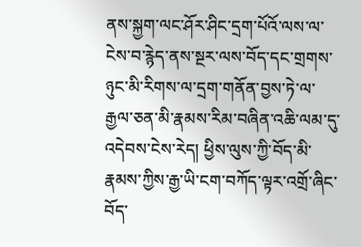ནས་སྐྱག་ལང་ཤོར་ཤིང་དྲག་པོའོ་ལས་ལ་ངེས་བ་རྙེད་ནས་སྔར་ལས་བོད་དང་གྲགས་ཉུང་མི་རིགས་ལ་དྲག་གནོན་བྱས་ཏེ་ལ་རྒྱལ་ཅན་མི་རྣམས་རིམ་བཞིན་འཆི་ལམ་དུ་འདེབས་ངེས་རེད། ཕྱིས་ལུས་ཀྱི་བོད་མི་རྣམས་ཀྱིས་རྒྱ་ཡི་ངག་བཀོད་ལྟར་འགྲོ་ཞིང་བོད་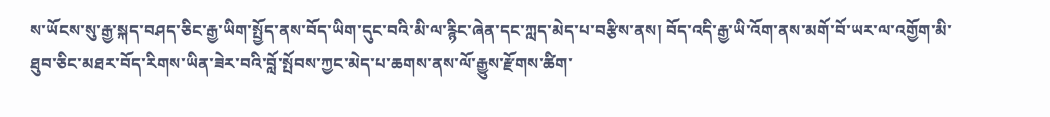ས་ཡོངས་སུ་རྒྱ་སྐད་བཤད་ཅིང་རྒྱ་ཡིག་སྤྱོད་ནས་བོད་ཡིག་དུང་བའི་མི་ལ་རྙིང་ཞེན་དང་ཀླད་མེད་པ་བརྩིས་ནས། བོད་འདི་རྒྱ་ཡི་འོག་ནས་མགོ་བོ་ཡར་ལ་འགྱོག་མི་ཐུབ་ཅིང་མཐར་བོད་རིགས་ཡིན་ཟེར་བའི་བློ་སྤོབས་ཀྱང་མེད་པ་ཆགས་ནས་ལོ་རྒྱུས་རྫོགས་ཚིག་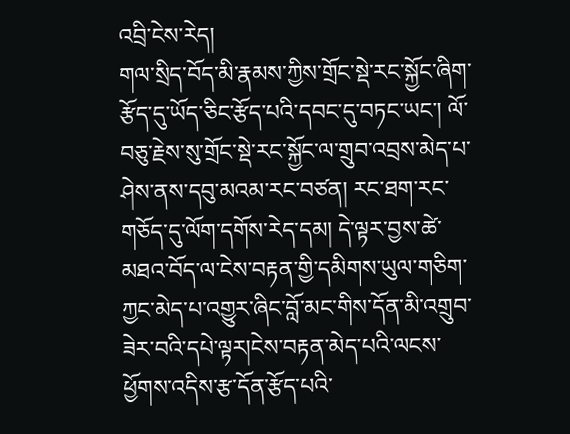འབྲི་ངེས་རེད།
གལ་སྲིད་བོད་མི་རྣམས་ཀྱིས་གྲོང་སྡེ་རང་སྐྱོང་ཞིག་རྩོད་དུ་ཡོད་ཅིང་རྩོད་པའི་དབང་དུ་བཏང་ཡང་། ལོ་བཅུ་རྗེས་སུ་གྲོང་སྡེ་རང་སྐྱོང་ལ་གྲུབ་འབྲས་མེད་པ་ཤེས་ནས་དབུ་མའམ་རང་བཙན། རང་ཐག་རང་གཅོད་དུ་ལོག་དགོས་རེད་དམ། དེ་ལྟར་བྱས་ཚེ་མཐའ་བོད་ལ་ངེས་བརྟན་གྱི་དམིགས་ཡུལ་གཅིག་ཀྱང་མེད་པ་འགྱུར་ཞིང་བློ་མང་གིས་དོན་མི་འགྲུབ་ཟེར་བའི་དཔེ་ལྟར།ངེས་བརྟན་མེད་པའི་ལངས་ཕྱོགས་འདིས་རྩ་དོན་རྩོད་པའི་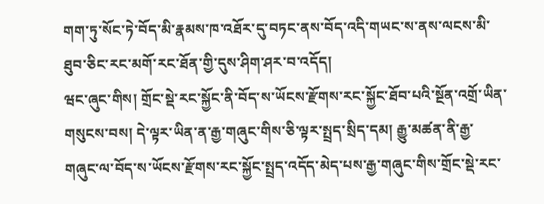གག་ཏུ་སོང་ཏེ་བོད་མི་རྣམས་ཁ་འཐོར་དུ་བཏང་ནས་བོད་འདི་གཡང་ས་ནས་ལངས་མི་ཐུབ་ཅིང་རང་མགོ་རང་ཐོན་གྱི་དུས་ཤིག་ཤར་བ་འདོད།
ཝང་ཞུང་གིས། གྲོང་སྡེ་རང་སྐྱོང་ནི་བོད་ས་ཡོངས་རྫོགས་རང་སྐྱོང་ཐོབ་པའི་སྔོན་འགྲོ་ཡིན་གསུངས་བས། དེ་ལྟར་ཡིན་ན་རྒྱ་གཞུང་གིས་ཅི་ལྟར་སྤྲད་སྲིད་དམ། རྒྱུ་མཚན་ནི་རྒྱ་གཞུང་ལ་བོད་ས་ཡོངས་རྫོགས་རང་སྐྱོང་སྤྲད་འདོད་མེད་པས་རྒྱ་གཞུང་གིས་གྲོང་སྡེ་རང་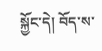སྐྱོང་དེ། བོད་ས་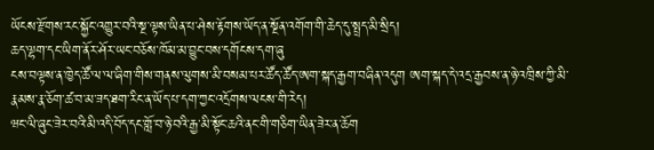ཡོངས་རྫོགས་རང་སྐྱོང་འགྱུར་བའི་སྔ་ལྟས་ཡིན་པ་ཤེས་རྟོགས་ཡོད་ན་སྔོན་འགོག་གི་ཆེད་དུ་སྤྲད་མི་སྲིད།
ཆད་ལྷག་དང་ཡིག་ནོར་ཤོར་ཡང་བཅོས་ཁོམ་མ་བྱུང་བས་དགོངས་དག་ཞུ
ངས་བལྟས་ན་ཁྱེད་ཚོ་ལ་ལ་ཞིག་གིས་གནས་ལུགས་མི་བསམ་པར་ཚོད་ཚོད་ཨག་སྐད་རྒྱག་བཞིན་འདུག ཨག་སྐད་དེ་འདྲ་རྒྱབས་ན་ཉེ་འཁྲིས་ཀྱི་མི་རྣམས་རྣ་ཅོག་ཚ་བ་མ་ཟད་ཐག་རིང་ན་ཡོད་པ་དག་ཀྱང་འདྲོགས་ལངས་གི་རེད།
ཝང་ལི་ཞུང་ཟེར་བའི་མི་འདི་བོད་དང་གློ་བ་ཉེ་བའི་རྒྱ་མི་སྟོང་ཆའི་ནང་གི་གཅིག་ཡིན་ཟེར་ན་ཆོག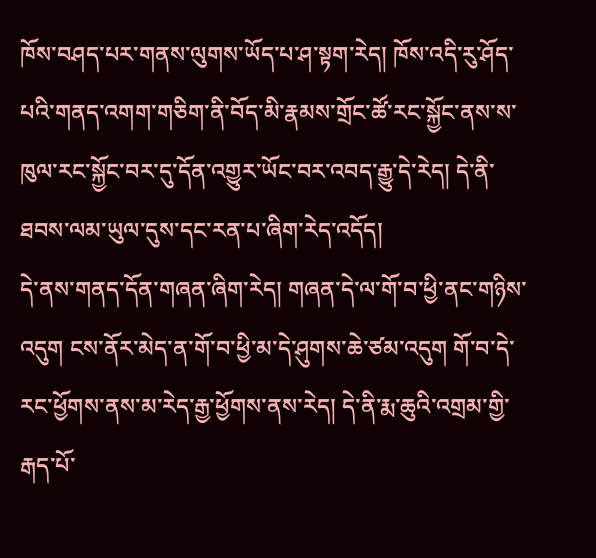ཁོས་བཤད་པར་གནས་ལུགས་ཡོད་པ་ཤ་སྟག་རེད། ཁོས་འདི་རུ་ཤོད་པའི་གནད་འགག་གཅིག་ནི་བོད་མི་རྣམས་གྲོང་ཚོ་རང་སྐྱོང་ནས་ས་ཁུལ་རང་སྐྱོང་བར་དུ་དོན་འགྱུར་ཡོང་བར་འབད་རྒྱུ་དེ་རེད། དེ་ནི་ཐབས་ལམ་ཡུལ་དུས་དང་རན་པ་ཞིག་རེད་འདོད།
དེ་ནས་གནད་དོན་གཞན་ཞིག་རེད། གཞན་དེ་ལ་གོ་བ་ཕྱི་ནང་གཉིས་འདུག ངས་ནོར་མེད་ན་གོ་བ་ཕྱི་མ་དེ་ཤུགས་ཆེ་ཙམ་འདུག གོ་བ་དེ་རང་ཕྱོགས་ནས་མ་རེད་རྒྱ་ཕྱོགས་ནས་རེད། དེ་ནི་རྨ་ཆུའི་འགྲམ་གྱི་རྒད་པོ་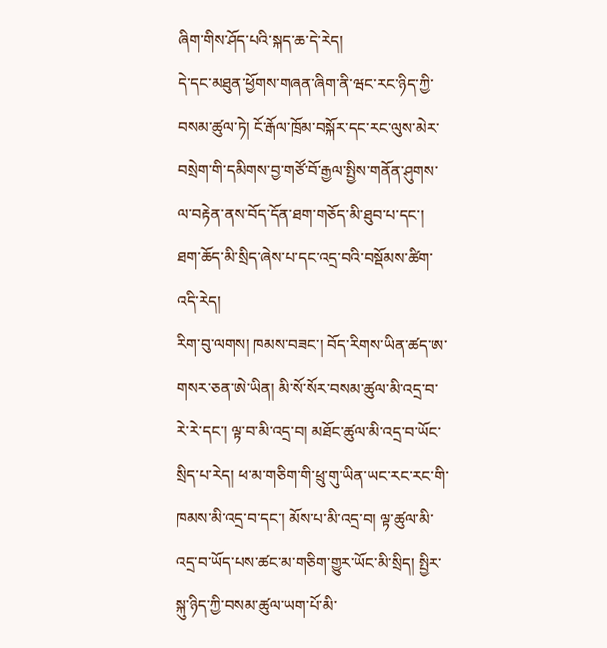ཞིག་གིས་ཤོད་པའི་སྐད་ཆ་དེ་རེད།
དེ་དང་མཐུན་ཕྱོགས་གཞན་ཞིག་ནི་ཝང་རང་ཉིད་ཀྱི་བསམ་ཚུལ་ཏེ། ངོ་རྒོལ་ཁྲོམ་བསྐོར་དང་རང་ལུས་མེར་བསྲེག་གི་དམིགས་བྱ་གཙོ་བོ་རྒྱལ་སྤྱིས་གནོན་ཤུགས་ལ་བརྟེན་ནས་བོད་དོན་ཐག་གཅོད་མི་ཐུབ་པ་དང་། ཐག་ཆོད་མི་སྲིད་ཞེས་པ་དང་འདྲ་བའི་བསྡོམས་ཚིག་འདི་རེད།
རིག་བུ་ལགས། ཁམས་བཟང་། བོད་རིགས་ཡིན་ཚད་ཨ་གསར་ཅན་ཨེ་ཡིན། མི་སོ་སོར་བསམ་ཚུལ་མི་འདྲ་བ་རེ་རེ་དང་། ལྟ་བ་མི་འདྲ་བ། མཐོང་ཚུལ་མི་འདྲ་བ་ཡོང་སྲིད་པ་རེད། ཕ་མ་གཅིག་གི་ཕྲུ་གུ་ཡིན་ཡང་རང་རང་གི་ཁམས་མི་འདྲ་བ་དང་། མོས་པ་མི་འདྲ་བ། ལྟ་ཚུལ་མི་འདྲ་བ་ཡོད་པས་ཚང་མ་གཅིག་གྱུར་ཡོང་མི་སྲིད། སྤྱིར་སྐུ་ཉིད་ཀྱི་བསམ་ཚུལ་ཡག་པོ་མི་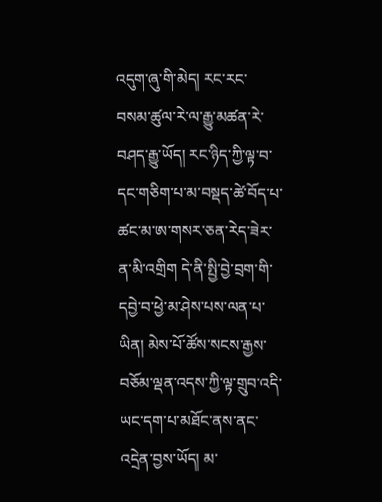འདུག་ཞུ་གི་མེད། རང་རང་བསམ་ཚུལ་རེ་ལ་རྒྱུ་མཚན་རེ་བཤད་རྒྱུ་ཡོད། རང་ཉིད་ཀྱི་ལྟ་བ་དང་གཅིག་པ་མ་བསྡད་ཚེ་བོད་པ་ཚང་མ་ཨ་གསར་ཅན་རེད་ཟེར་ན་མི་འགྲིག དེ་ནི་སྤྱི་བྱེ་བྲག་གི་དབྱེ་བ་ཕྱེ་མ་ཤེས་པས་ལན་པ་ཡིན། མེས་པོ་ཚོས་སངས་རྒྱས་བཅོམ་ལྡན་འདས་ཀྱི་ལྟ་གྲུབ་འདི་ཡང་དག་པ་མཐོང་ནས་ནང་འདྲེན་བྱས་ཡོད། མ་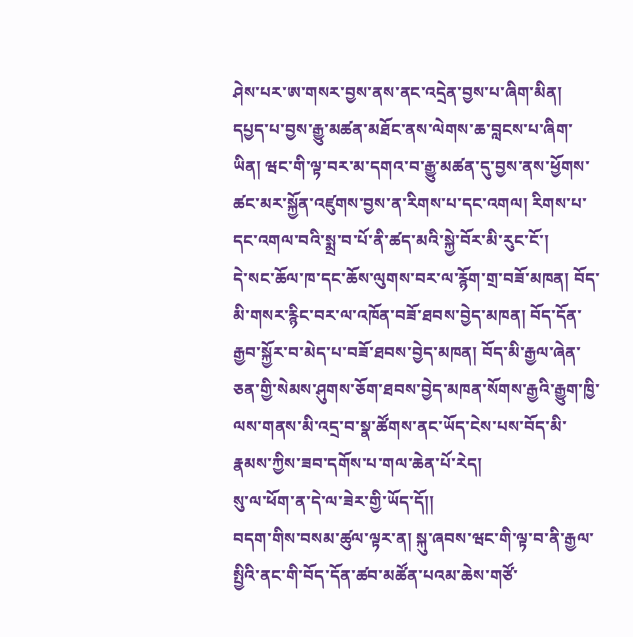ཤེས་པར་ཨ་གསར་བྱས་ནས་ནང་འདྲེན་བྱས་པ་ཞིག་མིན། དཔྱད་པ་བྱས་རྒྱུ་མཚན་མཐོང་ནས་ལེགས་ཆ་བླངས་པ་ཞིག་ཡིན། ཝང་གི་ལྟ་བར་མ་དགའ་བ་རྒྱུ་མཚན་དུ་བྱས་ནས་ཕྱོགས་ཚང་མར་སྐྱོན་འཛུགས་བྱས་ན་རིགས་པ་དང་འགལ། རིགས་པ་དང་འགལ་བའི་སྨྲ་བ་པོ་ནི་ཚད་མའི་སྐྱེ་བོར་མི་རུང་ངོ་།
དེ་སང་ཆོལ་ཁ་དང་ཆོས་ལུགས་བར་ལ་རྙོག་གྲ་བཟོ་མཁན། བོད་མི་གསར་རྙིང་བར་ལ་འཁོན་བཟོ་ཐབས་བྱེད་མཁན། བོད་དོན་རྒྱབ་སྐྱོར་བ་མེད་པ་བཟོ་ཐབས་བྱེད་མཁན། བོད་མི་རྒྱལ་ཞེན་ཅན་གྱི་སེམས་ཤུགས་ཅོག་ཐབས་བྱེད་མཁན་སོགས་རྒྱའི་རྒྱུག་ཁྱི་ལས་གནས་མི་འདྲ་བ་སྣ་ཚོགས་ནང་ཡོད་ངེས་པས་བོད་མི་རྣམས་ཀྱིས་ཟབ་དགོས་པ་གལ་ཆེན་པོ་རེད།
སུ་ལ་ཕོག་ན་དེ་ལ་ཟེར་གྱི་ཡོད་དོ།།
བདག་གིས་བསམ་ཚུལ་ལྟར་ན། སྐུ་ཞབས་ཝང་གི་ལྟ་བ་ནི་རྒྱལ་སྤྱིའི་ནང་གི་བོད་དོན་ཚབ་མཚོན་པའམ་ཆེས་གཙོ་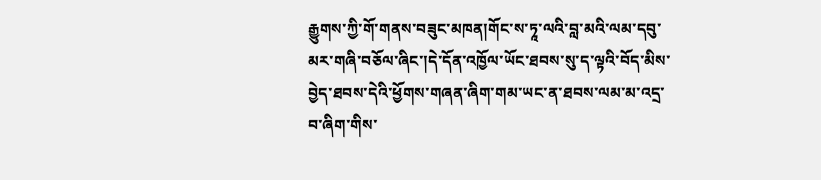རྒྱུགས་ཀྱི་གོ་གནས་བཟུང་མཁན།གོང་ས་ཏཱ་ལའི་བླ་མའི་ལམ་དབུ་མར་གཞི་བཅོལ་ཞིང་།དེ་དོན་འཁྱོལ་ཡོང་ཐབས་སུ་ད་ལྟའི་བོད་མིས་བྱེད་ཐབས་དེའི་ཕྱོགས་གཞན་ཞིག་གམ་ཡང་ན་ཐབས་ལམ་མ་འདྲ་བ་ཞིག་གིས་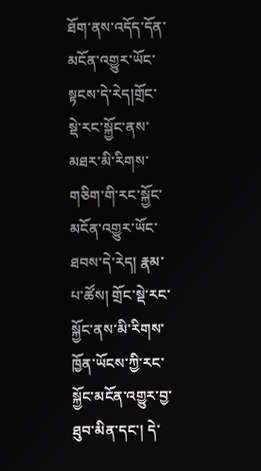ཐོག་ནས་འདོད་དོན་མངོན་འགྱུར་ཡོང་སྟངས་དེ་རེད།གྲོང་སྡེ་རང་སྐྱོང་ནས་མཐར་མི་རིགས་གཅིག་གི་རང་སྐྱོང་མངོན་འགྱུར་ཡོང་ཐབས་དེ་རེད། རྣམ་པ་ཚོས། གྲོང་སྡེ་རང་སྐྱོང་ནས་མི་རིགས་ཁྱོན་ཡོངས་ཀྱི་རང་སྐྱོང་མངོན་འགྱུར་བྱ་ཐུབ་མིན་དང་། དེ་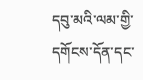དབུ་མའི་ལམ་གྱི་དགོངས་དོན་དང་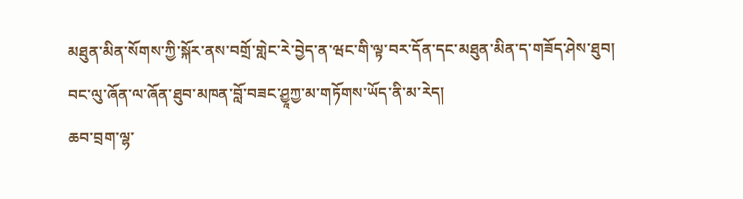མཐུན་མིན་སོགས་ཀྱི་སྐོར་ནས་བགྲོ་གླེང་རེ་བྱེད་ན་ཝང་གི་ལྟ་བར་དོན་དང་མཐུན་མིན་ད་གཟོད་ཤེས་ཐུབ།
བང་ལུ་ཞོན་ལ་ཞོན་ཐུབ་མཁན་བློ་བཟང་ཤྱཱཀྱ་མ་གཏོགས་ཡོད་ནི་མ་རེད།
ཆབ་བྲག་ལྷ་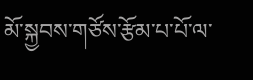མོ་སྐྱབས་གཙོས་རྩོམ་པ་པོ་ལ་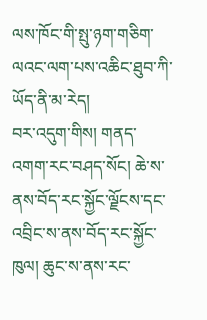ལས་ཁོང་གི་སྤུ་ཉག་གཅིག་ལའང་ལག་པས་འཆིང་ཐུབ་ཀི་ཡོད་ནི་མ་རེད།
བར་འདུག་གིས། གནད་འགག་རང་བཤད་སོང། ཆེ་ས་ནས་བོད་རང་སྐྱོང་ལྗོངས་དང་འབྲིང་ས་ནས་བོད་རང་སྐྱོང་ཁུལ། ཆུང་ས་ནས་རང་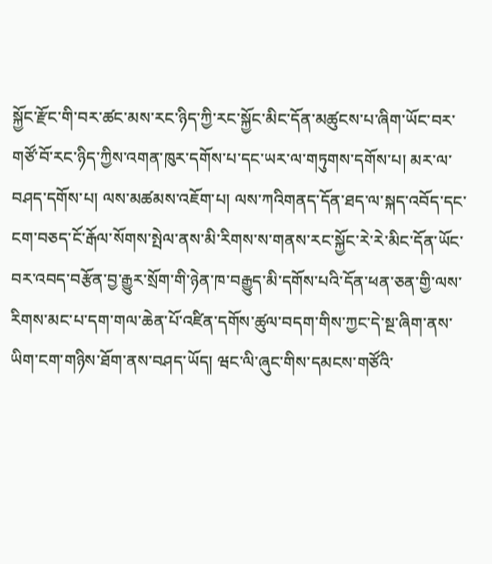སྐྱོང་རྫོང་གི་བར་ཚང་མས་རང་ཉིད་ཀྱི་རང་སྐྱོང་མིང་དོན་མཚུངས་པ་ཞིག་ཡོང་བར་གཙོ་བོ་རང་ཉིད་ཀྱིས་འགན་ཁུར་དགོས་པ་དང་ཡར་ལ་གཏུགས་དགོས་པ། མར་ལ་བཤད་དགོས་པ། ལས་མཚམས་འཇོག་པ། ལས་ཀའིགནད་དོན་ཐད་ལ་སྐད་འབོད་དང་ངག་བཅད་ངོ་རྒོལ་སོགས་སྤེལ་ནས་མི་རིགས་ས་གནས་རང་སྐྱོང་རེ་རེ་མིང་དོན་ཡོང་བར་འབད་བརྩོན་བྱ་རྒྱུར་སྲོག་གི་ཉེན་ཁ་བརྒྱུད་མི་དགོས་པའི་དོན་ཕན་ཅན་གྱི་ལས་རིགས་མང་པ་དག་གལ་ཆེན་པོ་འཛིན་དགོས་ཚུལ་བདག་གིས་ཀྱང་དེ་སྔ་ཞིག་ནས་ཡིག་ངག་གཉིས་ཐོག་ནས་བཤད་ཡོད། ཝང་ལི་ཞུང་གིས་དམངས་གཙོའི་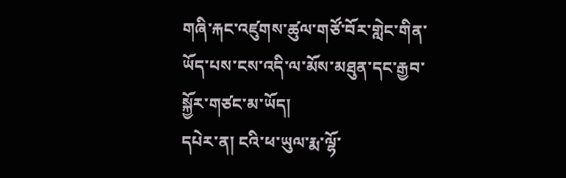གཞི་རྐང་འཛུགས་ཚུལ་གཙོ་བོར་གླེང་གིན་ཡོད་པས་ངས་འདི་ལ་མོས་མཐུན་དང་རྒྱབ་སྐྱོར་གཙང་མ་ཡོད།
དཔེར་ན། ངའི་ཕ་ཡུལ་རྨ་ལྷོ་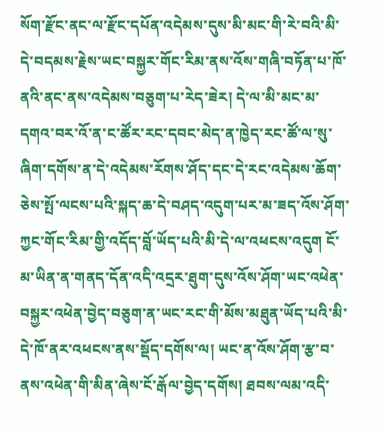སོག་རྫོང་ནང་ལ་རྫོང་དཔོན་འདེམས་དུས་མི་མང་གི་རེ་བའི་མི་དེ་བདམས་རྗེས་ཡང་བསྐྱར་གོང་རིམ་ནས་འོས་གཞི་བཏོན་པ་ཁོ་ནའི་ནང་ནས་འདེམས་བཅུག་པ་རེད་ཟེར། དེ་ལ་མི་མང་མ་དགའ་བར་འོ་ན་ང་ཚོར་རང་དབང་མེད་ན་ཁྱེད་རང་ཚོ་ལ་སུ་ཞིག་དགོས་ན་དེ་འདེམས་རོགས་ཤོད་དང་དེ་རང་འདེམས་ཆོག་ཅེས་སྤོ་ལངས་པའི་སྐད་ཆ་དེ་བཤད་འདུག་པར་མ་ཟད་འོས་ཤོག་ཀྱང་གོང་རིམ་གྱི་འདོད་བློ་ཡོད་པའི་མི་དེ་ལ་འཕངས་འདུག ངོ་མ་ཡིན་ན་གནད་དོན་འདི་འདྲར་ཐུག་དུས་འོས་ཤོག་ཡང་འཕེན་བསྐྱར་འཕེན་བྱེད་བཅུག་ན་ཡང་རང་གི་མོས་མཐུན་ཡོད་པའི་མི་དེ་ཁོ་ནར་འཕངས་ནས་སྡོད་དགོས་ལ། ཡང་ན་འོས་ཤོག་རྩ་བ་ནས་འཕེན་གི་མིན་ཞེས་ངོ་རྒོལ་བྱེད་དགོས། ཐབས་ལམ་འདི་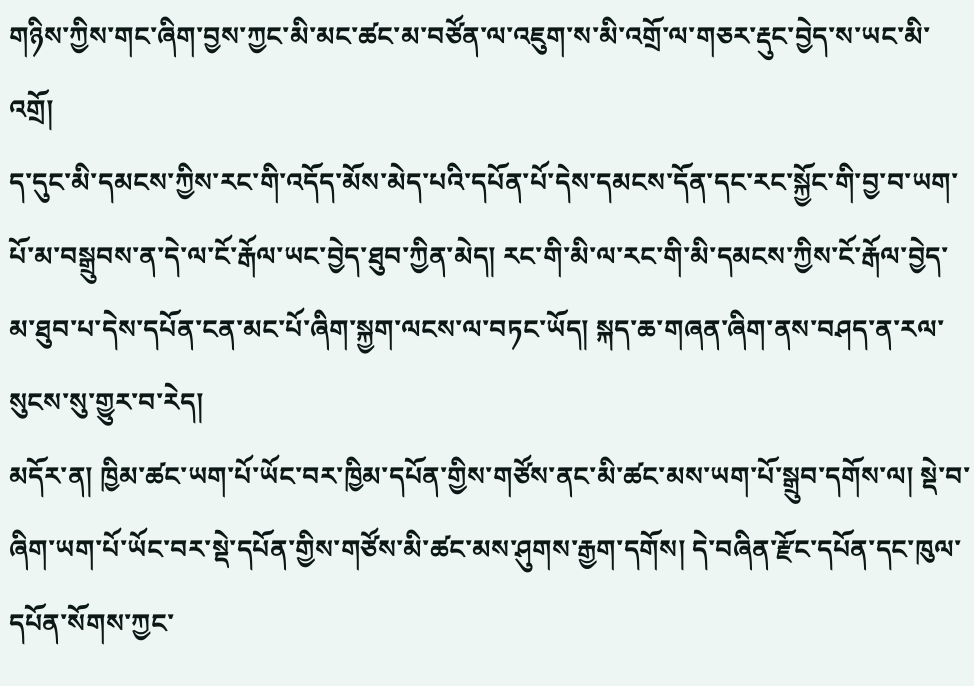གཉིས་ཀྱིས་གང་ཞིག་བྱས་ཀྱང་མི་མང་ཚང་མ་བཙོན་ལ་འཇུག་ས་མི་འགྲོ་ལ་གཅར་རྡུང་བྱེད་ས་ཡང་མི་འགྲོ།
ད་དུང་མི་དམངས་ཀྱིས་རང་གི་འདོད་མོས་མེད་པའི་དཔོན་པོ་དེས་དམངས་དོན་དང་རང་སྐྱོང་གི་བྱ་བ་ཡག་པོ་མ་བསྒྲུབས་ན་དེ་ལ་ངོ་རྒོལ་ཡང་བྱེད་ཐུབ་ཀྱིན་མེད། རང་གི་མི་ལ་རང་གི་མི་དམངས་ཀྱིས་ངོ་རྒོལ་བྱེད་མ་ཐུབ་པ་དེས་དཔོན་ངན་མང་པོ་ཞིག་སྐྱག་ལངས་ལ་བཏང་ཡོད། སྐད་ཆ་གཞན་ཞིག་ནས་བཤད་ན་རལ་སུངས་སུ་གྱུར་བ་རེད།
མདོར་ན། ཁྱིམ་ཚང་ཡག་པོ་ཡོང་བར་ཁྱིམ་དཔོན་གྱིས་གཙོས་ནང་མི་ཚང་མས་ཡག་པོ་སྒྲུབ་དགོས་ལ། སྡེ་བ་ཞིག་ཡག་པོ་ཡོང་བར་སྡེ་དཔོན་གྱིས་གཙོས་མི་ཚང་མས་ཤུགས་རྒྱག་དགོས། དེ་བཞིན་རྫོང་དཔོན་དང་ཁུལ་དཔོན་སོགས་ཀྱང་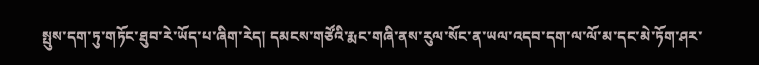སྤུས་དག་ཏུ་གཏོང་ཐུབ་རེ་ཡོད་པ་ཞིག་རེད། དམངས་གཙོའི་རྨང་གཞི་ནས་རུལ་སོང་ན་ཡལ་འདབ་དག་ལ་ལོ་མ་དང་མེ་ཏོག་ཤར་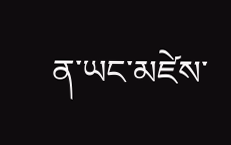ན་ཡང་མཛེས་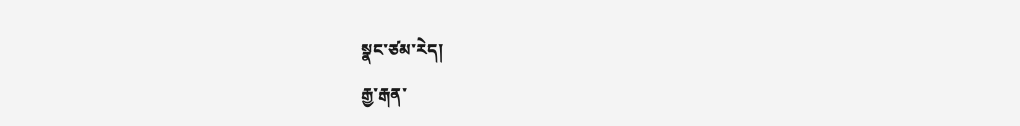སྣང་ཙམ་རེད།
རྒྱ་རྒན་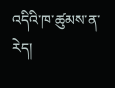འདིའི་ཁ་ཚུམས་ན་རེད།